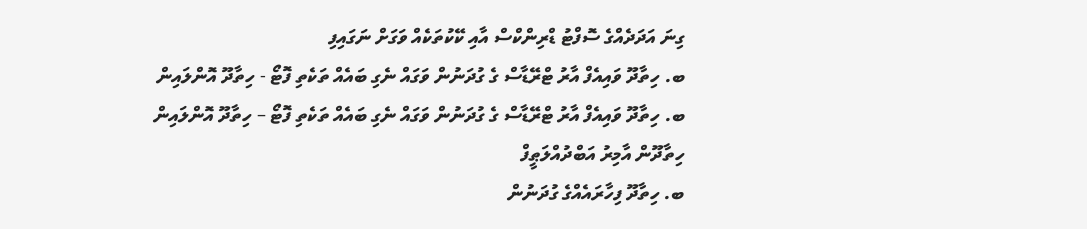ގިނަ އަދަދެއްގެ ސޮފްޓު ޑްރިންކްސް އާއި ކޭކުތަކެއް ވަގަށް ނަގައިފި
ބ. ހިތާދޫ ވައިއެފް އާރު ޓްރޭޑާސް ގެ ގުދަނުން ވަގައް ނެގި ބައެއް ތަކެތި ފޮޓޯ - ހިތާދޫ އޮންލައިން
ބ. ހިތާދޫ ވައިއެފް އާރު ޓްރޭޑާސް ގެ ގުދަނުން ވަގައް ނެގި ބައެއް ތަކެތި ފޮޓޯ – ހިތާދޫ އޮންލައިން
ހިތާދޫން އާމިރު އަބްދުއްލަޠީފް
ބ. ހިތާދޫ ފިހާރައެއްގެ ގުދަނުން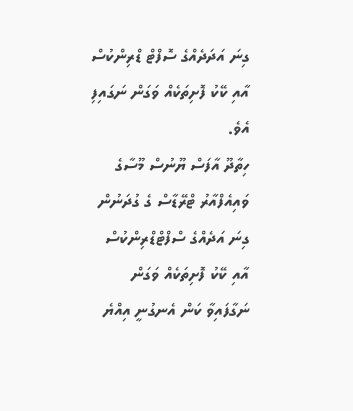ގިނަ އަދަދެއްގެ ސޮފްޓް ޑްރިންކުސް އާއި ކޭކު ފޮށިތަކެއް ވަގަން ނަގައިފި އެވެ.
ހިތާދޫ އާފަސް ޔޫނުސް މޫސާގެ ވައިއެފްއާރު ޓްރޭޑާސް ގެ ގުދަނުން ގިނަ އަދެއްގެ ސްފްޓްޑްރިންކުސް އާއި ކޭކު ފޮށިތަކެއް ވަގަން ނަގާފައިވާ ކަން އެނގުނީ އިއްޔެ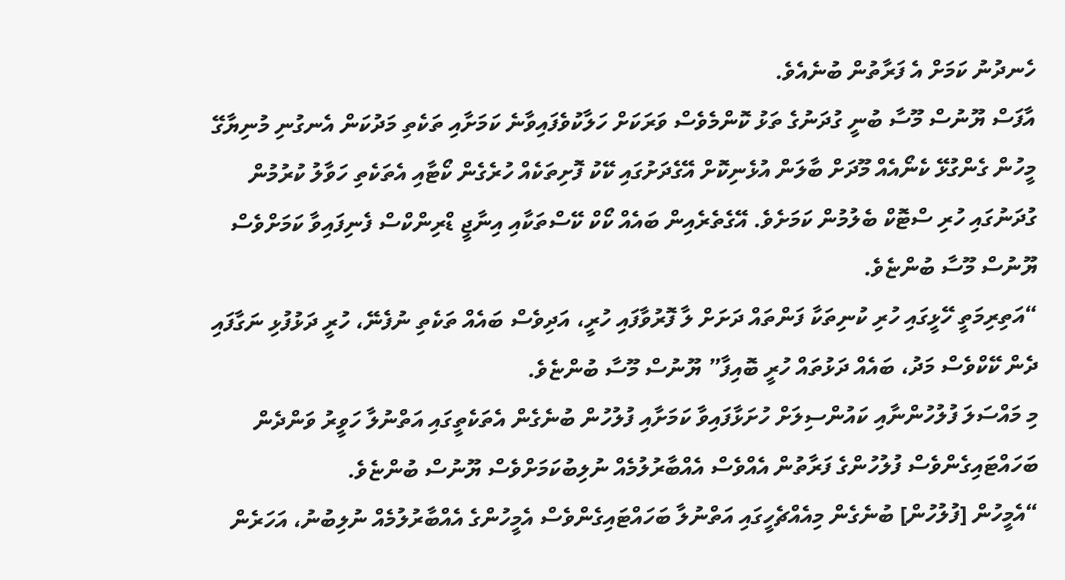ހެނދުނު ކަމަށް އެ ފަރާތުން ބުނެއެވެ.
އާފަސް ޔޫނުސް މޫސާ ބުނީ ގުދަނުގެ ތަޅު ކޮންމެވެސް ވަރަކަށް ހަލާކުވެފައިވާނެ ކަމަށާއި ތަކެތި މަދުކަން އެނގުނި މުނިޔާގޭ މީހުން ގެންގުޅޭ ކެނޯއެއް މޫދަށް ބާލަން އުޅެނިކޮށް އޭގެދަށުގައި ކޭކު ފޮށިތަކެއް ހުރެގެން ކޯޓާއި އެތަކެތި ހަވާލު ކުރުމުން ގުދަނުގައި ހުރި ސްޓޮކް ބެލުމުން ކަމަށެވެ. އޭގެތެރެއިން ބައެއް ކޯކް ކޭސްތަކާއި އިނާޖީ ޑްރިންކްސް ފެނިފައިވާ ކަމަށްވެސް ޔޫނުސް މޫސާ ބުންޏެވެ.
“އަތިރިމަތީ ހޭޅީގައި ހުރި ކުނިތަކާ ފަންތައް ދަށަށް ލާ ފޮރުވާފައި ހުރީ، އަދިވެސް ބައެއް ތަކެތި ނުފެނޭ، ހުރީ ދަޅުފުޅި ނަގާފައި ދެން ކޭކްވެސް މަދު، ބައެއް ދަޅުތައް ހުރީ ބޮއިފާ” ޔޫނުސް މޫސާ ބުންޏެވެ.
މި މައްސަލަ ފުލުހުންނާއި ކައުންސިލަށް ހުށަޅާފައިވާ ކަމަށާއި ފުލުހުން ބުނެގެން އެތަކެތީގައި އަތްނުލާ ހަވީރު ވަންދެން ބަހައްޓައިގެންވެސް ފުލުހުންގެ ފަރާތުން އެއްވެސް އެއްބާރުލުމެއް ނުލިބުކަމަށްވެސް ޔޫނުސް ބުންޏެވެ.
“އެމީހުން [ފުލުހުން] ބުނެގެން މިއެއްޗެހީގައި އަތްނުލާ ބަހައްޓައިގެންވެސް އެމީހުންގެ އެއްބާރުލުމެއް ނުލިބުނު، އަހަރެން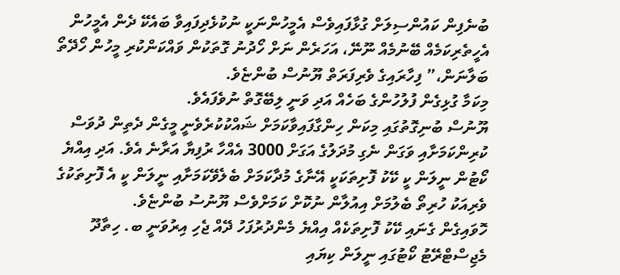ބުނެފިން ކައުންސިލަށް ގުޅާފައިވެސް އެމީހުންނަކީ ނުކުޅެދިފައިވާ ބައެކޭ ދެން އެމީހުން އެހީތެރިކަމެއް ބޭނުމެއް ނޫނޭ، އަހަރެން ނަށް ހޯދުނު ގޮތަކުން ވައްކަންކުރި މީހުން ހޯދޭތޯ ބަލާނަން،” ފިހާރައިގެ ވެރިފަރަތް ޔޫނުސް ބުންޏެވެ.
މިކަމާ ގުޅިގެން ފުލުހުންގެ ބަހެއް އަދި ވަނީ ލިބޭގޮތް ނުވެފައެވެ.
ޔޫނުސް ބުނިގޮތުގައި މިކަން ހިންގާފައިވާކަމަށް ޝައްކުކުރެވެނީ މީގެން ދެތިން ދުވަސް ކުރިންކަމަށާއި ވަގަން ނެގި މުދަލުގެ އަގަށް 3000 އެއްހާ ރުފިޔާ އަރާނެ އެވެ. އަދި އިއްޔެ ކޯޓުން ނީލަން ކީ ކޭކު ފޮށިތަކަކީ އޭނާގެ މުދާކަމަށް ބެލެވޭކަމަށާއި ނީލަން ކީ އެ ފޮށިތަކުގެ ވެރިއަކު ހުރިތޯ ބެލުމަށް އިއުލާން ނުކޮށް ކަމަށްވެސް ޔޫނުސު ބުންޏެވެ.
ހޮވައިގެން ގެނައި ކޭކު ފޮށިތަކެއް އިއްޔެ މެންދުރުފަހު ދޭއް ޖެހި އިރުވަނީ ބ. ހިތާދޫ މެޖިސްޓްރޭޓު ކޯޓުގައި ނީލަން ކިޔައި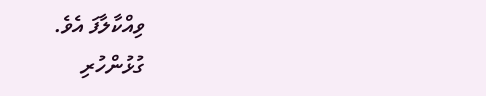ވިއްކާލާފަ އެވެ.
ގުޅުންހުރި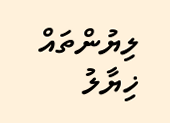ލިޔުންތައް
ޚިޔާލު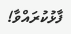ފާޅުކުރައްވާ!